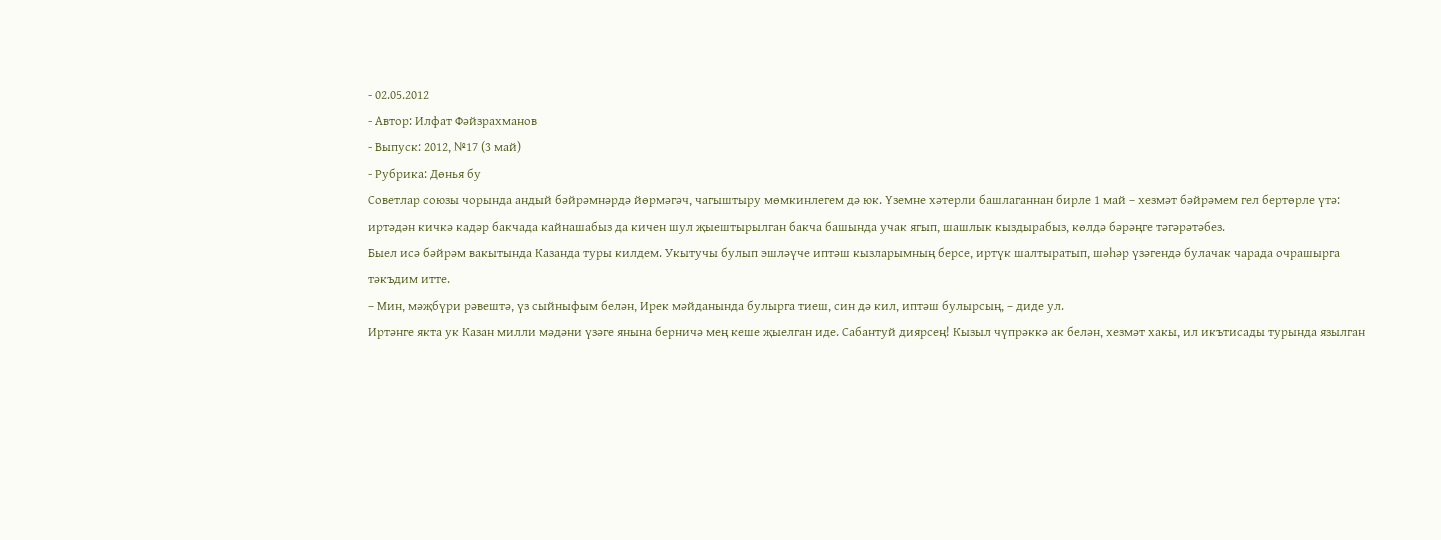- 02.05.2012
- Автор: Илфат Фәйзрахманов
- Выпуск: 2012, №17 (3 май)
- Рубрика: Дөнья бу
Советлар союзы чорында андый бәйрәмнәрдә йөрмәгәч, чагыштыру мөмкинлегем дә юк. Үземне хәтерли башлаганнан бирле 1 май – хезмәт бәйрәмем гел бертөрле үтә: иртәдән кичкә кадәр бакчада кайнашабыз да кичен шул җыештырылган бакча башында учак ягып, шашлык кыздырабыз, көлдә бәрәңге тәгәрәтәбез.
Быел исә бәйрәм вакытында Казанда туры килдем. Укытучы булып эшләүче иптәш кызларымның берсе, иртүк шалтыратып, шәһәр үзәгендә булачак чарада очрашырга тәкъдим итте.
– Мин, мәҗбүри рәвештә, үз сыйныфым белән, Ирек мәйданында булырга тиеш, син дә кил, иптәш булырсың, – диде ул.
Иртәнге якта ук Казан милли мәдәни үзәге янына берничә мең кеше җыелган иде. Сабантуй диярсең! Кызыл чүпрәккә ак белән, хезмәт хакы, ил икътисады турында язылган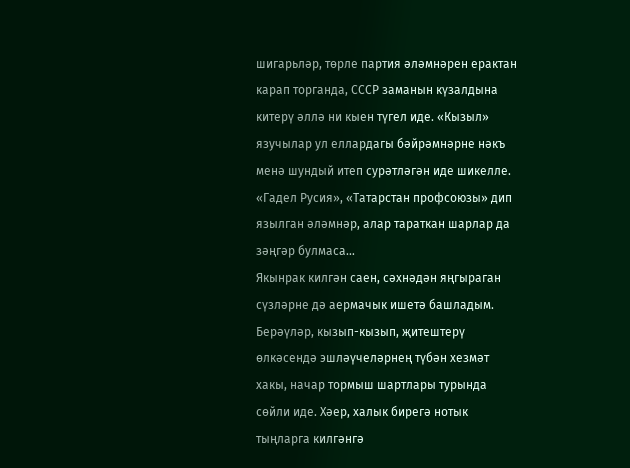шигарьләр, төрле партия әләмнәрен ерактан карап торганда, СССР заманын күзалдына китерү әллә ни кыен түгел иде. «Кызыл» язучылар ул еллардагы бәйрәмнәрне нәкъ менә шундый итеп сурәтләгән иде шикелле. «Гадел Русия», «Татарстан профсоюзы» дип язылган әләмнәр, алар тараткан шарлар да зәңгәр булмаса…
Якынрак килгән саен, сәхнәдән яңгыраган сүзләрне дә аермачык ишетә башладым. Берәүләр, кызып-кызып, җитештерү өлкәсендә эшләүчеләрнең түбән хезмәт хакы, начар тормыш шартлары турында сөйли иде. Хәер, халык бирегә нотык тыңларга килгәнгә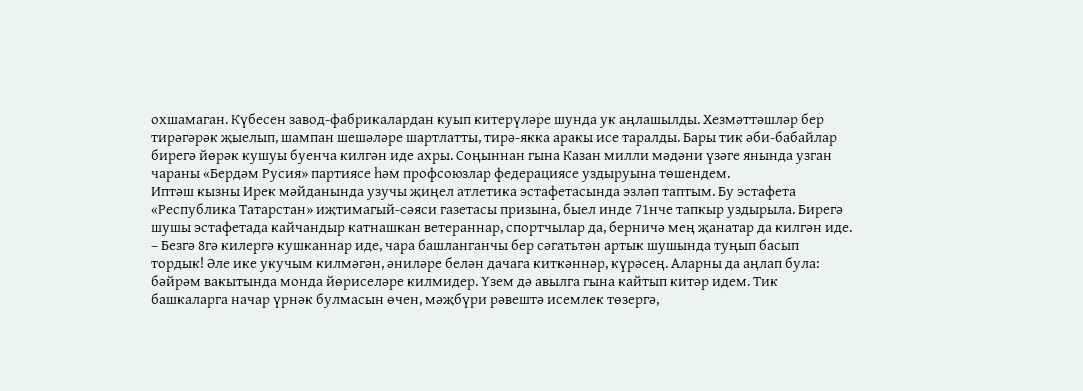охшамаган. Күбесен завод-фабрикалардан куып китерүләре шунда ук аңлашылды. Хезмәттәшләр бер тирәгәрәк җыелып, шампан шешәләре шартлатты, тирә-якка аракы исе таралды. Бары тик әби-бабайлар бирегә йөрәк кушуы буенча килгән иде ахры. Соңыннан гына Казан милли мәдәни үзәге янында узган чараны «Бердәм Русия» партиясе һәм профсоюзлар федерациясе уздыруына төшендем.
Иптәш кызны Ирек мәйданында узучы җиңел атлетика эстафетасында эзләп таптым. Бу эстафета «Республика Татарстан» иҗтимагый-сәяси газетасы призына, быел инде 71нче тапкыр уздырыла. Бирегә шушы эстафетада кайчандыр катнашкан ветераннар, спортчылар да, берничә мең җанатар да килгән иде.
– Безгә 8гә килергә кушканнар иде, чара башланганчы бер сәгатьтән артык шушында туңып басып тордык! Әле ике укучым килмәгән, әниләре белән дачага киткәннәр, күрәсең. Аларны да аңлап була: бәйрәм вакытында монда йөриселәре килмидер. Үзем дә авылга гына кайтып китәр идем. Тик башкаларга начар үрнәк булмасын өчен, мәҗбүри рәвештә исемлек төзергә,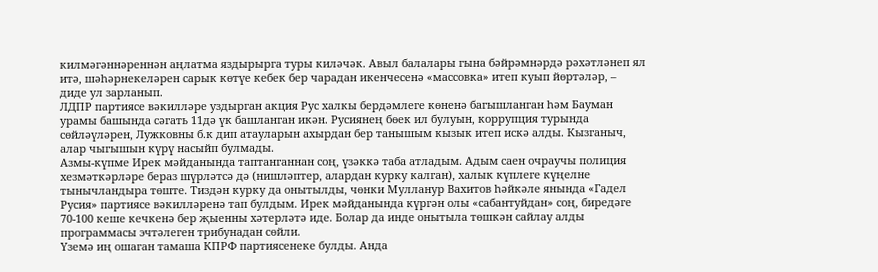килмәгәннәреннән аңлатма яздырырга туры киләчәк. Авыл балалары гына бәйрәмнәрдә рәхәтләнеп ял итә, шәһәрнекеләрен сарык көтүе кебек бер чарадан икенчесенә «массовка» итеп куып йөртәләр, – диде ул зарланып.
ЛДПР партиясе вәкилләре уздырган акция Рус халкы бердәмлеге көненә багышланган һәм Бауман урамы башында сәгать 11дә үк башланган икән. Русиянең бөек ил булуын, коррупция турында сөйләүләрен, Лужковны б.к дип атауларын ахырдан бер танышым кызык итеп искә алды. Кызганыч, алар чыгышын күрү насыйп булмады.
Азмы-күпме Ирек мәйданында таптанганнан соң, үзәккә таба атладым. Адым саен очраучы полиция хезмәткәрләре бераз шүрләтсә дә (нишләптер, алардан курку калган), халык күплеге күңелне тынычландыра төште. Тиздән курку да онытылды, чөнки Мулланур Вахитов һәйкәле янында «Гадел Русия» партиясе вәкилләренә тап булдым. Ирек мәйданында күргән олы «сабантуйдан» соң, биредәге 70-100 кеше кечкенә бер җыенны хәтерләтә иде. Болар да инде онытыла төшкән сайлау алды программасы эчтәлеген трибунадан сөйли.
Үземә иң ошаган тамаша КПРФ партиясенеке булды. Анда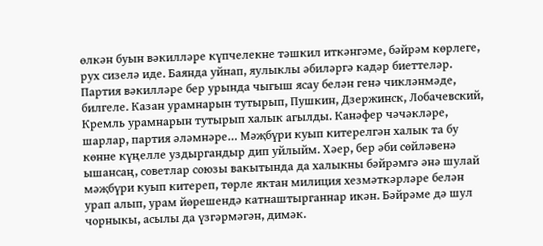өлкән буын вәкилләре күпчелекне тәшкил иткәнгәме, бәйрәм көрлеге, рух сизелә иде. Баянда уйнап, яулыклы әбиләргә кадәр биеттеләр.
Партия вәкилләре бер урында чыгыш ясау белән генә чикләнмәде, билгеле. Казан урамнарын тутырып, Пушкин, Дзержинск, Лобачевский, Кремль урамнарын тутырып халык агылды. Канәфер чәчәкләре, шарлар, партия әләмнәре… Мәҗбүри куып китерелгән халык та бу көнне күңелле уздыргандыр дип уйлыйм. Хәер, бер әби сөйләвенә ышансаң, советлар союзы вакытында да халыкны бәйрәмгә әнә шулай мәҗбүри куып китереп, төрле яктан милиция хезмәткәрләре белән урап алып, урам йөрешендә катнаштырганнар икән. Бәйрәме дә шул чорныкы, асылы да үзгәрмәгән, димәк.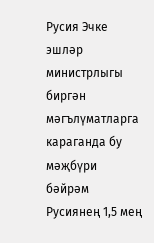Русия Эчке эшләр министрлыгы биргән мәгълүматларга караганда бу мәҗбүри бәйрәм Русиянең 1,5 мең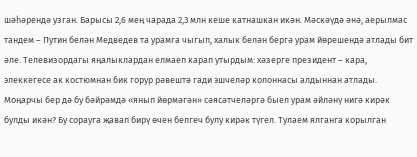шәһәрендә узган. Барысы 2,6 мең чарада 2,3 млн кеше катнашкан икән. Мәскәүдә әнә, аерылмас тандем – Путин белән Медведев та урамга чыгып, халык белән бергә урам йөрешендә атлады бит әле. Телевизордагы яңалыклардан елмаеп карап утырдым: хәзерге президент – кара, элеккегесе ак костюмнан бик горур рәвештә гади эшчеләр колоннасы алдыннан атлады. Моңарчы бер дә бу бәйрәмдә «янып йөрмәгән» сәясәтчеләргә быел урам әйләнү нигә кирәк булды икән? Бу сорауга җавап бирү өчен белгеч булу кирәк түгел. Тулаем ялганга корылган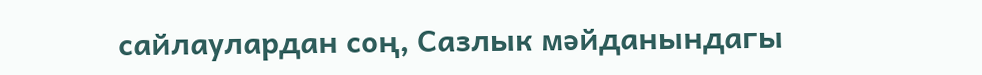сайлаулардан соң, Сазлык мәйданындагы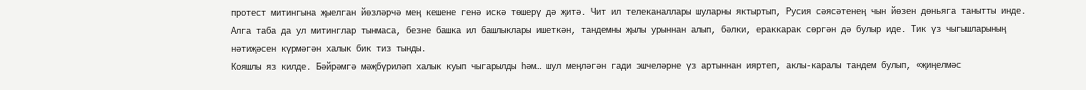протест митингына җыелган йөзләрчә мең кешене генә искә төшерү дә җитә. Чит ил телеканаллары шуларны яктыртып, Русия сәясәтенең чын йөзен дөньяга танытты инде. Алга таба да ул митинглар тынмаса, безне башка ил башлыклары ишеткән, тандемны җылы урыннан алып, бәлки, ераккарак сөргән дә булыр иде. Тик үз чыгышларының нәтиҗәсен күрмәгән халык бик тиз тынды.
Кояшлы яз килде. Бәйрәмгә мәҗбүриләп халык куып чыгарылды һәм… шул меңләгән гади эшчеләрне үз артыннан ияртеп, аклы-каралы тандем булып, «җиңелмәс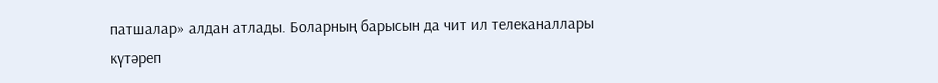патшалар» алдан атлады. Боларның барысын да чит ил телеканаллары күтәреп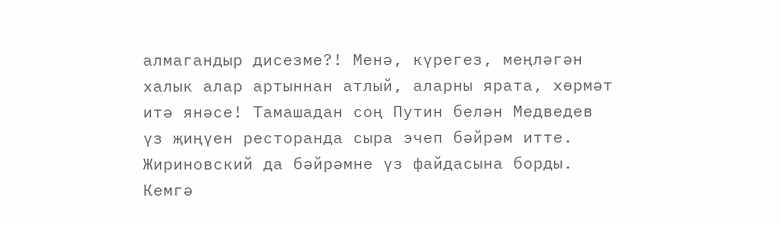алмагандыр дисезме?! Менә, күрегез, меңләгән халык алар артыннан атлый, аларны ярата, хөрмәт итә янәсе! Тамашадан соң Путин белән Медведев үз җиңүен ресторанда сыра эчеп бәйрәм итте.
Жириновский да бәйрәмне үз файдасына борды. Кемгә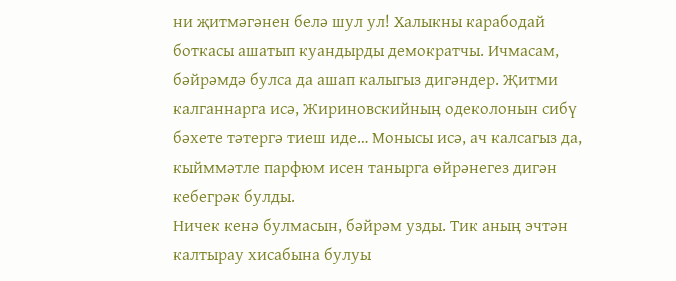ни җитмәгәнен белә шул ул! Халыкны карабодай боткасы ашатып куандырды демократчы. Ичмасам, бәйрәмдә булса да ашап калыгыз дигәндер. Җитми калганнарга исә, Жириновскийның одеколонын сибү бәхете тәтергә тиеш иде… Монысы исә, ач калсагыз да, кыйммәтле парфюм исен танырга өйрәнегез дигән кебегрәк булды.
Ничек кенә булмасын, бәйрәм узды. Тик аның эчтән калтырау хисабына булуы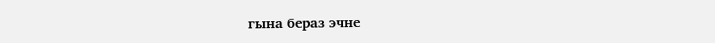гына бераз эчне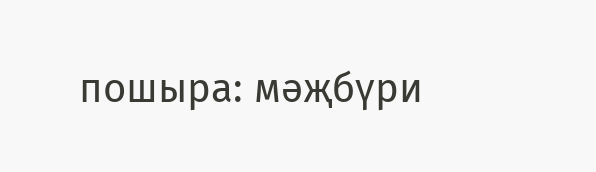пошыра: мәҗбүри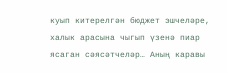куып китерелгән бюджет эшчеләре, халык арасына чыгып үзенә пиар ясаган сәясәтчеләр… Аның каравы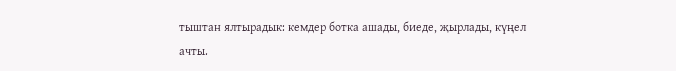тыштан ялтырадык: кемдер ботка ашады, биеде, җырлады, күңел ачты.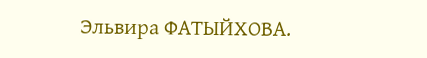Эльвира ФАТЫЙХОВА.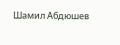Шамил Абдюшев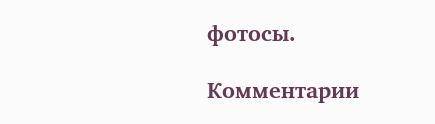фотосы.

Комментарии